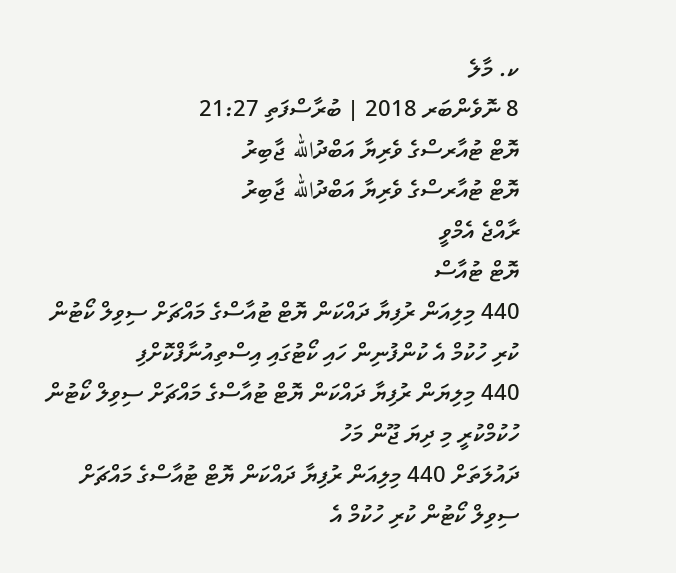ކ. މާލެ
8 ނޮވެންބަރ 2018 | ބުރާސްފަތި 21:27
ޔޮޓް ޓުއާރސްގެ ވެރިޔާ އަބްދުالله ޖާބިރު
ޔޮޓް ޓުއާރސްގެ ވެރިޔާ އަބްދުالله ޖާބިރު
ރާއްޖެ އެމްވީ
ޔޮޓް ޓުއާސް
440 މިލިއަން ރުފިޔާ ދައްކަން ޔޮޓް ޓުއާސްގެ މައްޗަށް ސިވިލް ކޯޓުން ކުރި ހުކުމް އެ ކުންފުނިން ހައި ކޯޓުގައި އިސްތިއުނާފްކޮށްފި
440 މިލިޔަން ރުފިޔާ ދައްކަން ޔޮޓް ޓުއާސްގެ މައްޗަށް ސިވިލް ކޯޓުން ހުކުމްކުރީ މި ދިޔަ ޖޫން މަހު
ދައުލަތަށް 440 މިލިއަން ރުފިޔާ ދައްކަން ޔޮޓް ޓުއާސްގެ މައްޗަށް ސިވިލް ކޯޓުން ކުރި ހުކުމް އެ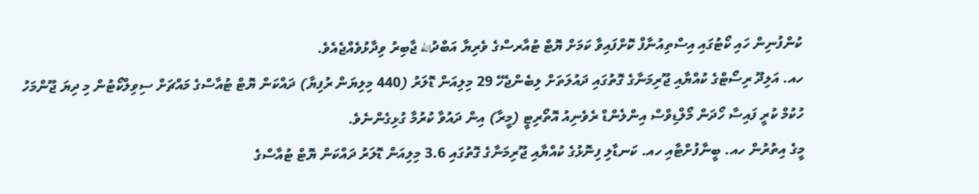ކުންފުނިން ހައި ކޯޓުގައި އިސްތިއުނާފް ކޮށްފައިވާ ކަމަށް ޔޮޓް ޓުއާރސްގެ ވެރިޔާ އަބްދުالله ޖާބިރު ވިދާޅުވެއްޖެއެވެ.
ހއ. އަލިދޫ ރިސޯޓްގެ ކުއްޔާއި ޖޫރިމަނާގެ ގޮތުގައި ދައުލަތަށް ލިބެންޖެހޭ 29 މިލިއަން ޑޮލަރު (440 މިލިޔަން ރުފިޔާ) ދައްކަން ޔޮޓް ޓުއާސްގެ މައްޗަށް ސިވިލްކޯޓުން މި ދިޔަ ޖޫންމަހު ހުކުމް ކުރީ ފައިސާ ހޯދަން މޯލްޑިވްސް އިންލެންޑް ރެވެނިއު އޮތޯރިޓީ (މީރާ) އިން ދައުވާ ކުރުމާ ގުޅިގެންނެވެ.
މީގެ އިތުރުން ހއ. ބީނާފުށްޓާއި ހއ. ކަނޑާލި ފިނޮޅުގެ ކުއްޔާއި ޖޫރިމަނާގެ ގޮތުގައި 3.6 މިލިއަން ޑޮލަރު ދައްކަން ޔޮޓް ޓުއާސްގެ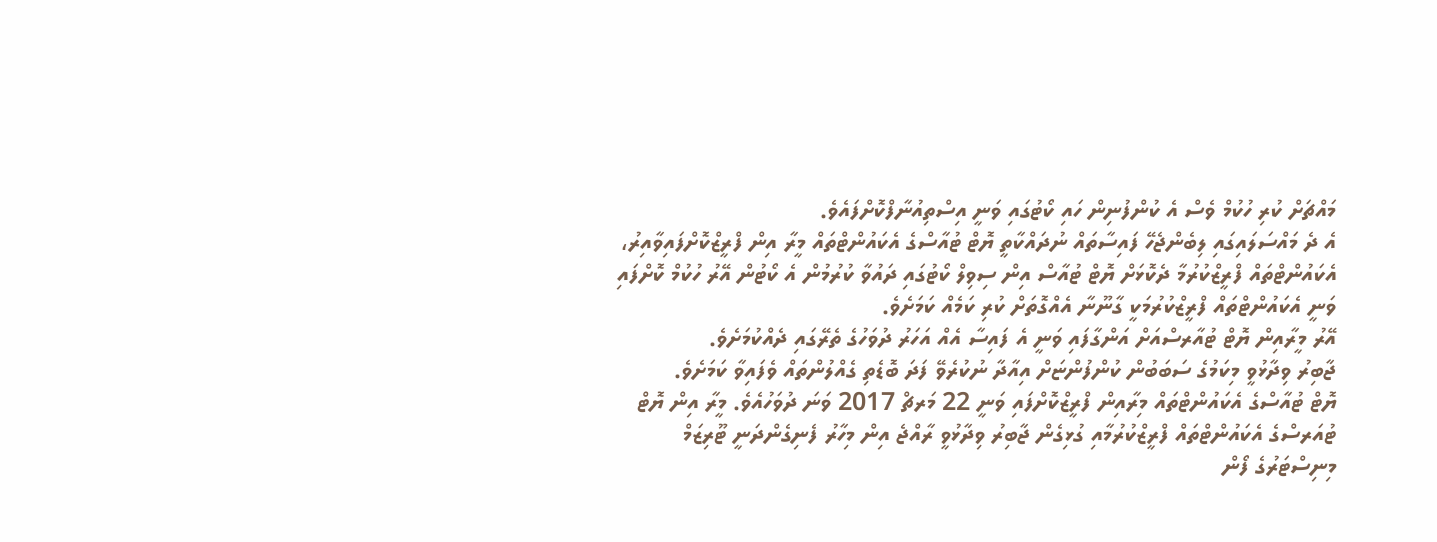މައްޗަށް ކުރި ހުކުމް ވެސް އެ ކުންފުނިން ހައި ކޯޓުގައި ވަނީ އިސްތިއުނާފްކޮށްފައެވެ.
އެ ދެ މައްސަލައިގައި ލިބެންޖެހޭ ފައިސާތައް ނުދައްކާތީ ޔޮޓް ޓުއާސްގެ އެކައުންޓްތައް މީރާ އިން ފްރީޒްކޮށްފައިވާއިރު، އެކައުންޓްތައް ފްރީޒްކުރުމާ ދެކޮޅަށް ޔޮޓް ޓުއާސް އިން ސިވިލް ކޯޓުގައި ދައުވާ ކުރުމުން އެ ކޯޓުން އޭރު ހުކުމް ކޮށްފައި ވަނީ އެކައުންޓްތައް ފްރީޒްކުރުމަކީ ގާނޫނާ އެއްގޮތަށް ކުރި ކަމެއް ކަމަށެވެ.
އޭރު މީރާއިން ޔޮޓް ޓުއާރސްއަށް އަންގާފައި ވަނީ އެ ފައިސާ އެއް އަހަރު ދުވަހުގެ ތެރޭގައި ދެއްކުމަށެވެ.
ޖާބިރު ވިދާޅުވީ މިކަމުގެ ސަބަބުން ކުންފުންޏަށް އިއާދާ ނުކުރެވޭ ފަދަ ބޮޑެތި ގެއްލުންތައް ވެފައިވާ ކަމަށެވެ.
ޔޮޓް ޓުއާސްގެ އެކައުންޓްތައް މިރާއިން ފްރީޒްކޮށްފައި ވަނީ 22 މަރޗް 2017 ވަނަ ދުވަހުއެވެ. މީރާ އިން ޔޮޓް ޓުއަރސްގެ އެކައުންޓްތައް ފްރީޒްކުރުމާއި ގުޅިގެން ޖާބިރު ވިދާޅުވީ ރާއްޖެ އިން މިހާރު ފެނިގެންދަނީ ޓޫރިޒަމް މިނިސްޓަރުގެ ފޯން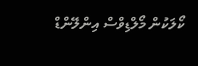ކޯލަކުން މޯލްޑިވްސް އިންލޭންޑް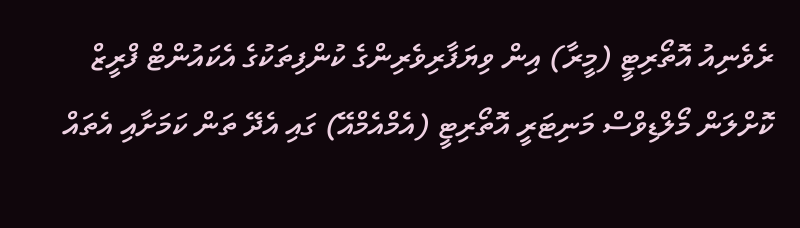ރެވެނިއު އޮތޯރިޓީ (މީރާ) އިން ވިޔަފާރިވެރިންގެ ކުންފިތަކުގެ އެކައުންޓް ފްރީޒް ކޮށްލަން މޯލްޑިވްސް މަނިޓަރީ އޮތޯރިޓީ (އެމްއެމްއޭ) ގައި އެދޭ ތަން ކަމަށާއި އެތައް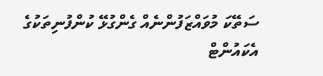ސަތޭކަ މުވައްޒަފުންނެއް ގެންގުޅޭ ކުންފުނިތަކުގެ އެކައުންޓް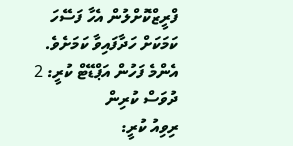ފްރީޒްކޮށްލުން އެހާ ފަސޭހަ ކަމަކަށް ހަދާފައިވާ ކަމަށެވެ.
އެންމެ ފަހުން އަޕްޑޭޓް ކުރީ: 2 ދުވަސް ކުރިން
ރިވިއު ކުރީ: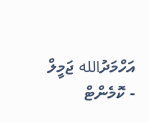އަހްމަދުالله ޖަމީލް
- ކޮމެންޓް